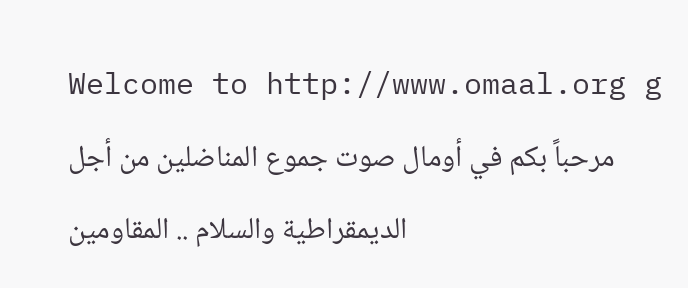Welcome to http://www.omaal.org g مرحباً بكم في أومال صوت جموع المناضلين من أجل الديمقراطية والسلام .. المقاومين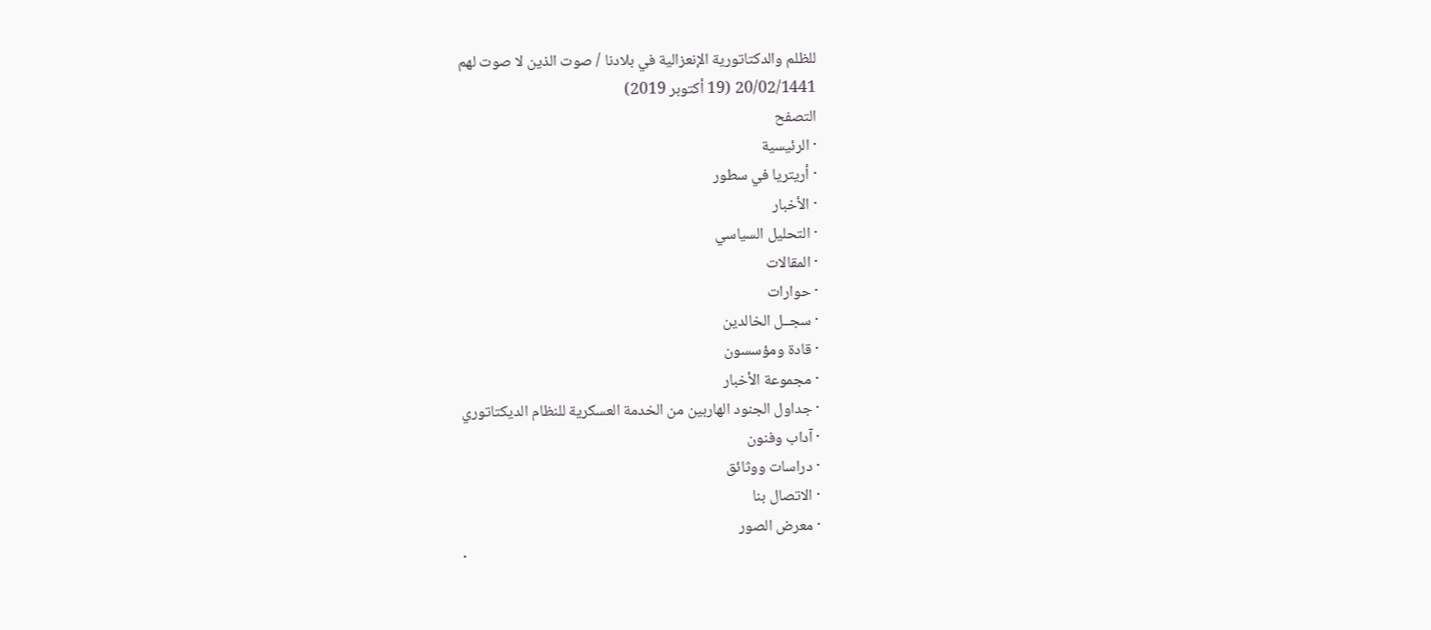للظلم والدكتاتورية الإنعزالية في بلادنا / صوت الذين لا صوت لهم
20/02/1441 (19 أكتوبر 2019)
التصفح
· الرئيسية
· أريتريا في سطور
· الأخبار
· التحليل السياسي
· المقالات
· حوارات
· سجــل الخالدين
· قادة ومؤسسون
· مجموعة الأخبار
· جداول الجنود الهاربين من الخدمة العسكرية للنظام الديكتاتوري
· آداب وفنون
· دراسات ووثائق
· الاتصال بنا
· معرض الصور
·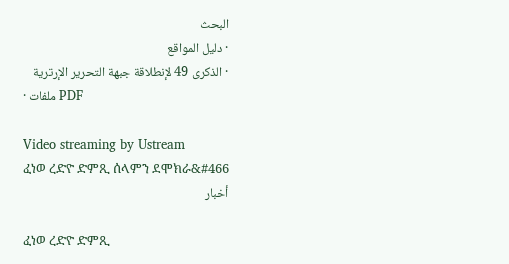البحث
· دليل المواقع
· الذكرى 49 لإنطلاقة جبهة التحرير الإرترية
· ملفات PDF

Video streaming by Ustream
ፈነወ ረድዮ ድምጺ ሰላምን ደሞክራ&#466
أخبار

ፈነወ ረድዮ ድምጺ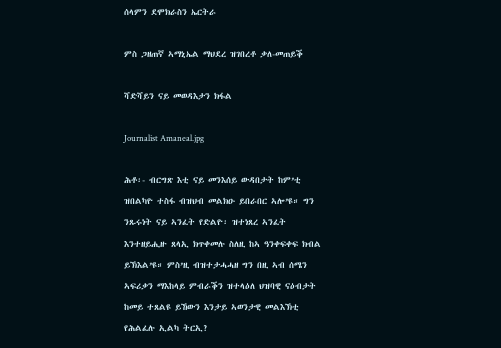ሰላምን ደሞክራስን ኤርትራ

ምስ ጋዘጠኛ ኣማኒኤል ማህደረ ዝገበረቶ ቃለ-መጠይቕ

ሻድሻይን ናይ መወዳእታን ክፋል

Journalist Amaneal.jpg

ሕቶ፡- ብርግጽ እቲ ናይ መንእሰይ ውዳበታት ከም’ቲ ዝበልካዮ ተስፋ ብዝህብ መልክዑ ይበራበር ኣሎ’ዩ። ግን ንጹሩነት ናይ ኣንፈት የድልዮ፡ ዝተነጸረ ኣንፈት እንተዘይሒዙ ጸላኢ ክጥቀመሉ ስለዚ ከኣ ዓንቀፍቀፍ ክብል ይኽእል’ዩ። ምስ’ዚ ብዝተታሓሓዘ ግን በዚ ኣብ ሰሜን ኣፍሪቃን ማእከላይ ምብራቕን ዝተላዕለ ህዝባዊ ናዕብታት ከመይ ተጸልዩ ይኸውን እንታይ ኣወንታዊ መልእኽቲ የሕልፈሉ ኢልካ ትርኢ?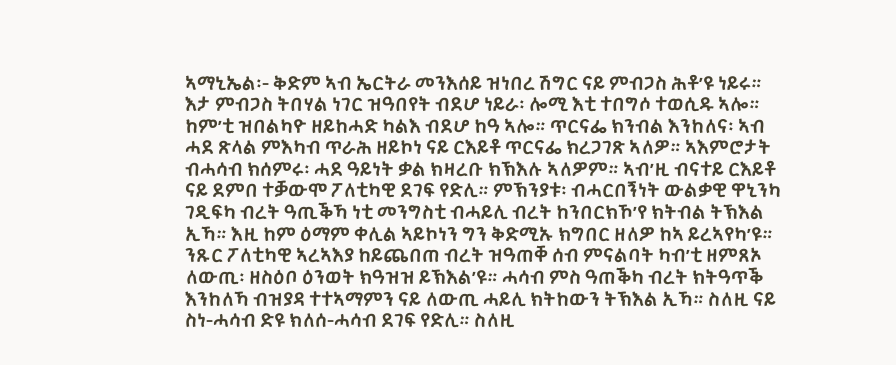ኣማኒኤል፡- ቅድም ኣብ ኤርትራ መንእሰይ ዝነበረ ሽግር ናይ ምብጋስ ሕቶ’ዩ ነይሩ። እታ ምብጋስ ትበሃል ነገር ዝዓበየት ብደሆ ነይራ፡ ሎሚ እቲ ተበግሶ ተወሲዱ ኣሎ። ከም’ቲ ዝበልካዮ ዘይከሓድ ካልእ ብደሆ ከዓ ኣሎ። ጥርናፌ ክንብል እንከለና፡ ኣብ ሓደ ጽላል ምእካብ ጥራሕ ዘይኮነ ናይ ርእይቶ ጥርናፌ ክረጋገጽ ኣለዎ። ኣእምሮታት ብሓሳብ ክሰምሩ፡ ሓደ ዓይነት ቃል ክዛረቡ ክኽእሉ ኣለዎም። ኣብ’ዚ ብናተይ ርእይቶ ናይ ደምበ ተቓውሞ ፖለቲካዊ ደገፍ የድሊ። ምኽንያቱ፡ ብሓርበኝነት ውልቃዊ ዋኒንካ ገዲፍካ ብረት ዓጢቕኻ ነቲ መንግስቲ ብሓይሊ ብረት ከንበርክኾ’የ ክትብል ትኽእል ኢኻ። እዚ ከም ዕማም ቀሊል ኣይኮነን ግን ቅድሚኡ ክግበር ዘለዎ ከኣ ይረኣየካ’ዩ። ንጹር ፖለቲካዊ ኣረኣእያ ከይጨበጠ ብረት ዝዓጠቐ ሰብ ምናልባት ካብ’ቲ ዘምጸኦ ለውጢ፡ ዘስዕቦ ዕንወት ክዓዝዝ ይኽእል’ዩ። ሓሳብ ምስ ዓጠቕካ ብረት ክትዓጥቕ እንከለኻ ብዝያዳ ተተኣማምን ናይ ለውጢ ሓይሊ ክትከውን ትኽእል ኢኻ። ስለዚ ናይ ስነ-ሓሳብ ድዩ ክለሰ-ሓሳብ ደገፍ የድሊ። ስለዚ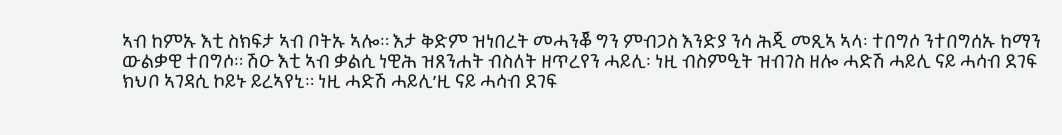ኣብ ከምኡ እቲ ስክፍታ ኣብ ቦትኡ ኣሎ። እታ ቅድም ዝነበረት መሓንቖ ግን ምብጋስ እንድያ ንሳ ሕጂ መጺኣ ኣላ፡ ተበግሶ ንተበግሰኡ ከማን ውልቃዊ ተበግሶ። ሽዑ እቲ ኣብ ቃልሲ ነዊሕ ዝጸንሐት ብስለት ዘጥረየን ሓይሊ፡ ነዚ ብስምዒት ዝብገስ ዘሎ ሓድሽ ሓይሊ ናይ ሓሳብ ደገፍ ክህቦ ኣገዳሲ ኮይኑ ይረኣየኒ። ነዚ ሓድሽ ሓይሊ’ዚ ናይ ሓሳብ ደገፍ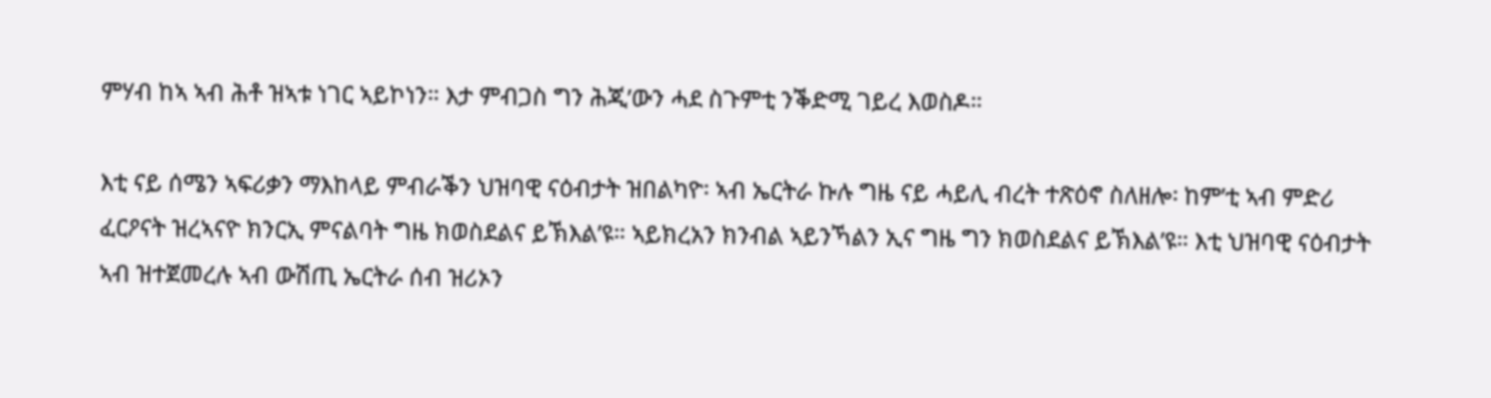ምሃብ ከኣ ኣብ ሕቶ ዝኣቱ ነገር ኣይኮነን። እታ ምብጋስ ግን ሕጂ’ውን ሓደ ስጉምቲ ንቕድሚ ገይረ እወስዶ።

እቲ ናይ ሰሜን ኣፍሪቃን ማእከላይ ምብራቕን ህዝባዊ ናዕብታት ዝበልካዮ፡ ኣብ ኤርትራ ኩሉ ግዜ ናይ ሓይሊ ብረት ተጽዕኖ ስለዘሎ፡ ከም’ቲ ኣብ ምድሪ ፈርዖናት ዝረኣናዮ ክንርኢ ምናልባት ግዜ ክወስደልና ይኽእል’ዩ። ኣይክረአን ክንብል ኣይንኻልን ኢና ግዜ ግን ክወስደልና ይኽእል’ዩ። እቲ ህዝባዊ ናዕብታት ኣብ ዝተጀመረሉ ኣብ ውሽጢ ኤርትራ ሰብ ዝሪኦን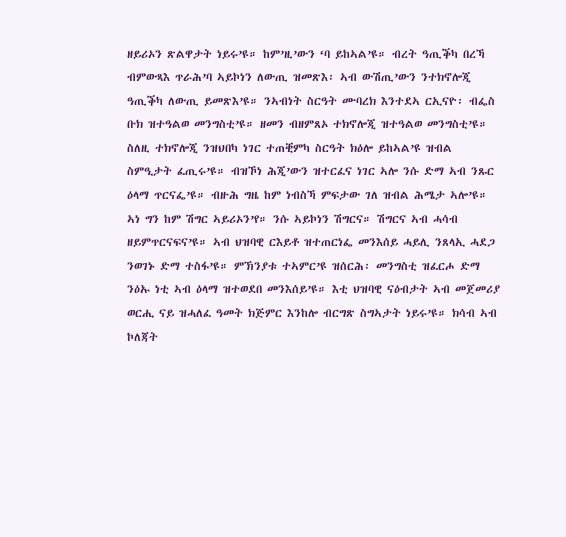ዘይሪኦን ጽልዋታት ነይሩ’ዩ። ከም’ዚ’ውን ‘ባ ይከኣል’ዩ። ብረት ዓጢቕካ በረኻ ብምውጻእ ጥራሕ’ባ ኣይኮነን ለውጢ ዝመጽእ፡ ኣብ ውሽጢ’ውን ንተክኖሎጂ ዓጢቕካ ለውጢ ይመጽእ’ዩ። ንኣብነት ስርዓት ሙባረክ እንተደኣ ርኢናዮ፡ ብፌስ ቡክ ዝተዓልወ መንግስቲ’ዩ። ዘመን ብዘምጸኦ ተክኖሎጂ ዝተዓልወ መንግስቲ’ዩ። ስለዚ ተክኖሎጂ ንዝህበካ ነገር ተጠቒምካ ስርዓት ክዕሎ ይከኣል’ዩ ዝብል ስምዒታት ፈጢሩ’ዩ። ብዝኾነ ሕጂ’ውን ዝተርፈና ነገር ኣሎ ንሱ ድማ ኣብ ንጹር ዕላማ ጥርናፌ’ዩ። ብዙሕ ግዜ ከም ነብስኻ ምፍታው ገለ ዝብል ሕሜታ ኣሎ’ዩ። ኣነ ግን ከም ሽግር ኣይሪኦን’የ። ንሱ ኣይኮነን ሽግርና። ሽግርና ኣብ ሓሳብ ዘይምጥርናፍና’ዩ። ኣብ ህዝባዊ ርእይቶ ዝተጠርነፌ መንእሰይ ሓይሊ ንጸላኢ ሓደጋ ንወገኑ ድማ ተስፋ’ዩ። ምኽንያቱ ተኣምር’ዩ ዝሰርሕ፡ መንግስቲ ዝፈርሖ ድማ ንዕኡ ነቲ ኣብ ዕላማ ዝተወደበ መንእሰይ’ዩ። እቲ ህዝባዊ ናዕብታት ኣብ መጀመሪያ ወርሒ ናይ ዝሓለፈ ዓመት ክጅምር እንከሎ ብርግጽ ስግኣታት ነይሩ’ዩ። ክሳብ ኣብ ኮለጃት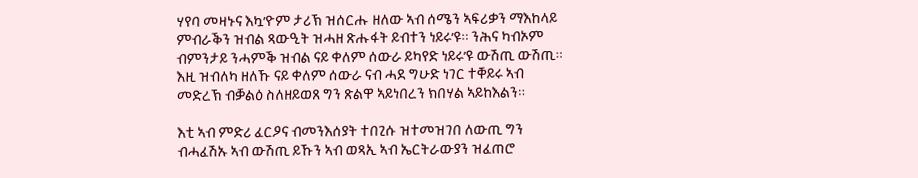ሃየባ መዛኑና እኳ’ዮም ታሪኽ ዝሰርሑ ዘለው ኣብ ሰሜን ኣፍሪቃን ማእከላይ ምብራቕን ዝብል ጻውዒት ዝሓዘ ጽሑፋት ይብተን ነይሩ’ዩ። ንሕና ካብኦም ብምንታይ ንሓምቕ ዝብል ናይ ቀለም ሰውራ ይካየድ ነይሩ’ዩ ውሽጢ ውሽጢ። እዚ ዝብለካ ዘለኹ ናይ ቀለም ሰውራ ናብ ሓደ ግሁድ ነገር ተቐይሩ ኣብ መድረኽ ብቓልዕ ስለዘይወጸ ግን ጽልዋ ኣይነበረን ክበሃል ኣይከእልን።

እቲ ኣብ ምድሪ ፈርዖና ብመንእሰያት ተበጊሱ ዝተመዝገበ ለውጢ ግን ብሓፈሽኡ ኣብ ውሽጢ ይኹን ኣብ ወጻኢ ኣብ ኤርትራውያን ዝፈጠሮ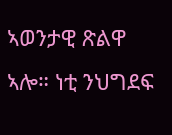ኣወንታዊ ጽልዋ ኣሎ። ነቲ ንህግደፍ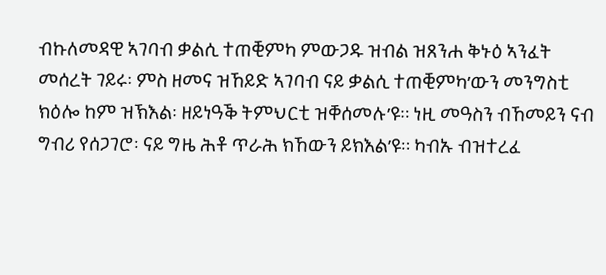ብኩለመዳዊ ኣገባብ ቃልሲ ተጠቒምካ ምውጋዱ ዝብል ዝጸንሐ ቅኑዕ ኣንፈት መሰረት ገይሩ፡ ምስ ዘመና ዝኸይድ ኣገባብ ናይ ቃልሲ ተጠቒምካ’ውን መንግስቲ ክዕሎ ከም ዝኽእል፡ ዘይነዓቕ ትምህርቲ ዝቐሰመሉ’ዩ። ነዚ መዓስን ብኸመይን ናብ ግብሪ የሰጋገሮ፡ ናይ ግዜ ሕቶ ጥራሕ ክኸውን ይክእል’ዩ። ካብኡ ብዝተረፈ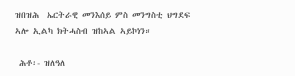ዝበዝሕ  ኤርትራዊ መንእሰይ ምስ መንግስቲ ህግደፍ ኣሎ ኢልካ ክትሓስብ ዝከኣል ኣይኮነን።

 ሕቶ፡- ዝለዓለ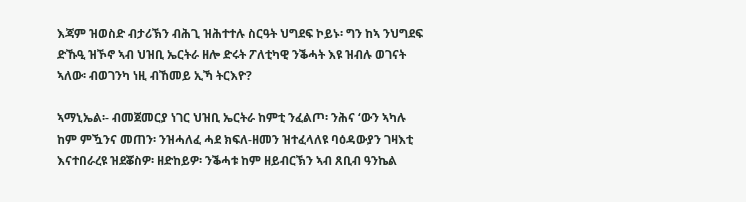እጃም ዝወስድ ብታሪኽን ብሕጊ ዝሕተተሉ ስርዓት ህግደፍ ኮይኑ፡ ግን ከኣ ንህግደፍ ድኹዒ ዝኾኖ ኣብ ህዝቢ ኤርትራ ዘሎ ድሩት ፖለቲካዊ ንቕሓት እዩ ዝብሉ ወገናት ኣለው፡ ብወገንካ ነዚ ብኸመይ ኢኻ ትርእዮ?

ኣማኒኤል፡- ብመጀመርያ ነገር ህዝቢ ኤርትራ ከምቲ ንፈልጦ፡ ንሕና ‘ውን ኣካሉ ከም ምዃንና መጠን፡ ንዝሓለፈ ሓደ ክፍለ-ዘመን ዝተፈላለዩ ባዕዳውያን ገዛእቲ እናተበራረዩ ዝደቖስዎ፡ ዘድከይዎ፡ ንቕሓቱ ከም ዘይብርኽን ኣብ ጸቢብ ዓንኬል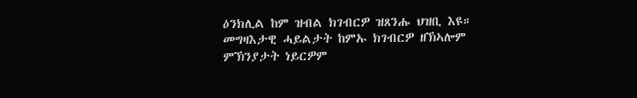ዕንክሊል ከም ዝብል ክገብርዎ ዝጸንሑ ህዝቢ እዩ። መግዛእታዊ ሓይልታት ከምኡ ክገብርዎ ዘኽኣሎም ምኽንያታት ነይርዎም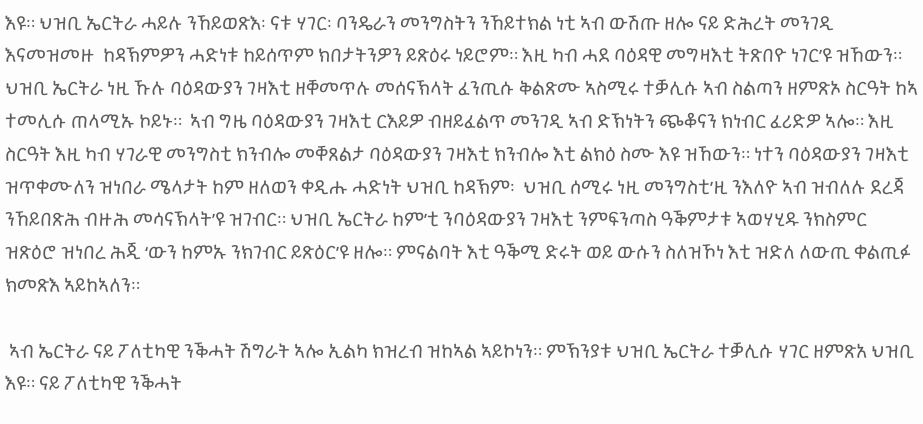እዩ። ህዝቢ ኤርትራ ሓይሉ ንኸይወጽእ፡ ናቱ ሃገር፡ ባንዴራን መንግስትን ንኸይተክል ነቲ ኣብ ውሽጡ ዘሎ ናይ ድሕረት መንገዲ እናመዝመዙ  ከዳኽምዎን ሓድነቱ ከይሰጥም ክበታትንዎን ይጽዕሩ ነይሮም። እዚ ካብ ሓደ ባዕዳዊ መግዛእቲ ትጽበዮ ነገር’ዩ ዝኸውን። ህዝቢ ኤርትራ ነዚ ኹሉ ባዕዳውያን ገዛእቲ ዘቐመጥሉ መሰናኽላት ፈንጢሱ ቅልጽሙ ኣስሚሩ ተቓሊሱ ኣብ ስልጣን ዘምጽኦ ስርዓት ከኣ ተመሊሱ ጠላሚኡ ኮይኑ።  ኣብ ግዜ ባዕዳውያን ገዛእቲ ርእይዎ ብዘይፈልጥ መንገዲ ኣብ ድኽነትን ጭቆናን ክነብር ፈሪድዎ ኣሎ። እዚ ስርዓት እዚ ካብ ሃገራዊ መንግስቲ ክንብሎ መቐጸልታ ባዕዳውያን ገዛእቲ ክንብሎ እቲ ልክዕ ስሙ እዩ ዝኸውን። ነተን ባዕዳውያን ገዛእቲ ዝጥቀሙለን ዝነበራ ሜላታት ከም ዘለወን ቀዲሑ ሓድነት ህዝቢ ከዳኽም፡  ህዝቢ ሰሚሩ ነዚ መንግስቲ’ዚ ንእለዮ ኣብ ዝብለሉ ደረጃ ንኸይበጽሕ ብዙሕ መሳናኽላት’ዩ ዝገብር። ህዝቢ ኤርትራ ከም’ቲ ንባዕዳውያን ገዛእቲ ንምፍንጣስ ዓቕምታቱ ኣወሃሂዱ ንክስምር ዝጽዕሮ ዝነበረ ሕጂ ‘ውን ከምኡ ንክገብር ይጽዕር’ዩ ዘሎ። ምናልባት እቲ ዓቕሚ ድሩት ወይ ውሱን ስለዝኾነ እቲ ዝድለ ለውጢ ቀልጢፉ ክመጽእ ኣይከኣለን።

 ኣብ ኤርትራ ናይ ፖለቲካዊ ንቕሓት ሽግራት ኣሎ ኢልካ ክዝረብ ዝከኣል ኣይኮነን። ምኽንያቱ ህዝቢ ኤርትራ ተቓሊሱ ሃገር ዘምጽአ ህዝቢ እዩ። ናይ ፖለቲካዊ ንቕሓት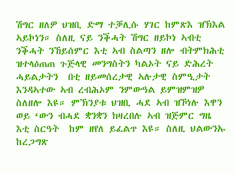ሽግር ዘለዎ ህዝቢ ድማ ተቓሊሱ ሃገር ከምጽእ ዝኽእል ኣይኮነን። ስለዚ ናይ ንቕሓት ሽግር ዘይኮነ ኣብቲ ንቕሓት ንኸይሰምር እቲ ኣብ ስልጣን ዘሎ ብትምክሕቲ ዝተላዕጠጠ ጉጅላዊ መንግስትን ካልኦት ናይ ድሕረት ሓይልታትን  በቲ ዘይመሰረታዊ ኣሉታዊ ስምዒታት እንዳኣተው ኣብ ረብሕኦም ንምውዓል ይምዝምዝዎ ስለዘሎ እዩ። ምኽንያቱ ህዝቢ ሓደ ኣብ ዝኾነሉ እዋን ወይ ‘ውን ብሓደ ቋንቋን ክዛረበሉ ኣብ ዝጅምር ግዜ እቲ ስርዓት  ከም ዘየለ ይፈልጥ እዩ። ስለዚ ህልውንኡ ከረጋግጽ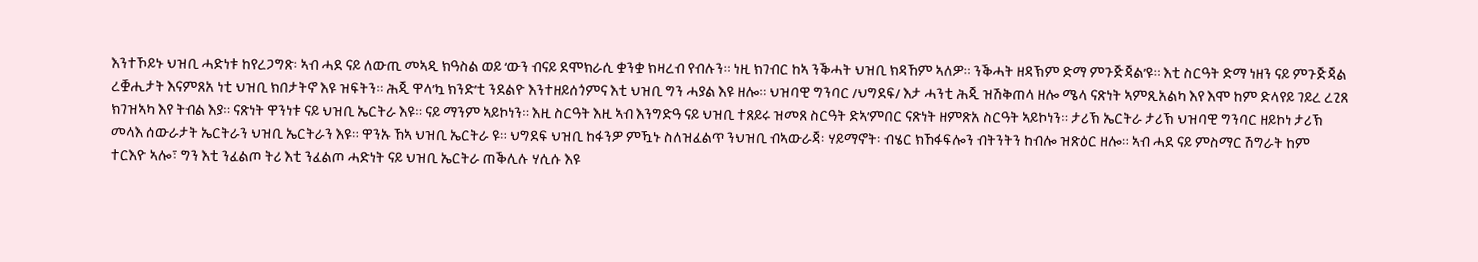እንተኾይኑ ህዝቢ ሓድነቱ ከየረጋግጽ፡ ኣብ ሓደ ናይ ለውጢ መኣዲ ክዓስል ወይ ‘ውን ብናይ ደሞክራሲ ቋንቋ ክዛረብ የብሉን። ነዚ ክገብር ከኣ ንቕሓት ህዝቢ ክዳኸም ኣለዎ። ንቕሓት ዘዳኽም ድማ ምጉጅጃል’ዩ። እቲ ስርዓት ድማ ነዘን ናይ ምጉጅጃል ረቛሒታት እናምጸአ ነቲ ህዝቢ ክበታትኖ እዩ ዝፍትን። ሕጂ ዋላ’ኳ ክንድ’ቲ ንደልዮ እንተዘይሰጎምና እቲ ህዝቢ ግን ሓያል እዩ ዘሎ። ህዝባዊ ግንባር /ህግደፍ/ እታ ሓንቲ ሕጂ ዝሽቅጠላ ዘሎ ሜላ ናጽነት ኣምጺአልካ እየ እሞ ከም ድላየይ ገይረ ረጊጸ ክገዝኣካ እየ ትብል እያ። ናጽነት ዋንነቱ ናይ ህዝቢ ኤርትራ እዩ። ናይ ማንም ኣይኮነን። እዚ ስርዓት እዚ ኣብ እንግድዓ ናይ ህዝቢ ተጸይሩ ዝመጸ ስርዓት ድኣ’ምበር ናጽነት ዘምጽአ ስርዓት ኣይኮነን። ታሪኽ ኤርትራ ታሪኽ ህዝባዊ ግንባር ዘይኮነ ታሪኽ መላእ ሰውራታት ኤርትራን ህዝቢ ኤርትራን እዩ። ዋንኡ ኸኣ ህዝቢ ኤርትራ ዩ። ህግደፍ ህዝቢ ከፋንዎ ምዃኑ ስለዝፈልጥ ንህዝቢ ብኣውራጃ፡ ሃይማኖት፡ ብሄር ክኸፋፍሎን ብትንትን ከብሎ ዝጽዕር ዘሎ። ኣብ ሓደ ናይ ምስማር ሽግራት ከም ተርእዮ ኣሎ፣ ግን እቲ ንፈልጦ ትሪ እቲ ንፈልጦ ሓድነት ናይ ህዝቢ ኤርትራ ጠቕሊሉ ሃሲሱ እዩ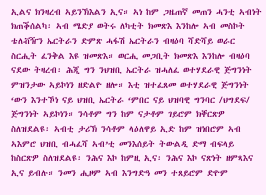ኢልና ክንዛረብ ኣይንኽእልን ኢና። ኣነ ከም ጋዜጠኛ መጠን ሓንቲ ኣብነት ክጠቕሰልካ፡ ኣብ ሜድያ ወትሩ ለካቲት ክመጽእ እንከሎ ኣብ መስኮት ቴለቭዥን ኤርትራን ድምጽ ሓፋሽ ኤርትራን ብዛዕባ ሻድሻይ ወራር ስርሒት ፈንቅል እዩ ዝመጽእ። ወርሒ መጋቢት ክመጽእ እንከሎ ብዛዕባ ናደው ትዛረብ፡ ሕጂ ግን ንህዝቢ ኤርትራ ዝሓለፈ ወተሃደራዊ ጅግንነት ምዝንታው ኣይኮነን ዘድልዮ ዘሎ። እቲ ዝተፈጸመ ወተሃደራዊ ጅግንነት ‘ውን እንተኾነ ናይ ህዝቢ ኤርትራ ‘ምበር ናይ ህዝባዊ ግንባር /ህግደፍ/ ጅግንነት ኣይኮነን። ንሳቶም ግን ከም ናታቶም ገይሮም ክቐርጽዎ ስለዝደልዩ፡ ኣብቲ ታሪኽ ንሳቶም ላዕለዋይ ኢድ ከም ዝነበሮም ኣብ ኣእምሮ ህዝቢ ብሓፈሻ ኣብ’ቲ መንእሰይት ትውልዲ ድማ ብፍላይ ከስርጽዎ ስለዝደልዩ፡ ንሕና እኮ ከምዚ ኢና፡ ንሕና እኮ ናጽነት ዘምጻእና ኢና ይብሉ። ንመን ሒዞም ኣብ እንግድዓ መን ተጸይሮም ድዮም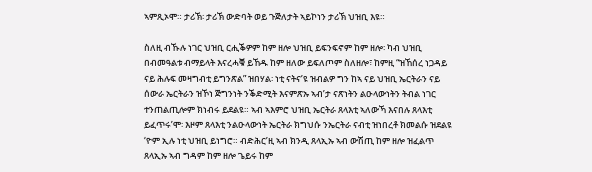ኣምጺኦሞ። ታሪኽ፡ ታሪኽ ውድባት ወይ ጉጅለታት ኣይኮነን ታሪኽ ህዝቢ እዩ።

ስለዚ ብኹሉ ነገር ህዝቢ ርሒቕዎም ከም ዘሎ ህዝቢ ይፍንፍኖም ከም ዘሎ፡ ካብ ህዝቢ በብመዓልቱ ብማይላት እናረሓቑ ይኸዱ ከም ዘለው ይፍለጦም ስለዘሎ፣ ከምዚ “ዝኸሰረ ነጋዳይ ናይ ሕሉፍ መዛግብቲ ይግንጽል” ዝበሃል፡ ነቲ ናትና’ዩ ዝብልዎ ግን ከኣ ናይ ህዝቢ ኤርትራን ናይ ሰውራ ኤርትራን ዝኾነ ጅግንነት ንቕድሚት እናምጽኡ ኣብ’ታ ናጽነትን ልዑላውነትን ትብል ነገር ተንጠልጢሎም ክነብሩ ይደልዩ። ኣብ ኣእምሮ ህዝቢ ኤርትራ ጸላእቲ ኣለውኻ እናበሉ ጸላእቲ ይፈጥሩ’ሞ፡ እዞም ጸላእቲ ንልዑላውነት ኤርትራ ክግህሱ ንኤርትራ ናብቲ ዝነበረቶ ክመልሱ ዝደልዩ ‘ዮም ኢሉ ነቲ ህዝቢ ይነግሮ። ብድሕር’ዚ ኣብ ክንዲ ጸላኢኡ ኣብ ውሽጢ ከም ዘሎ ዝፈልጥ ጸላኢኡ ኣብ ግዳም ከም ዘሎ ጌይሩ ከም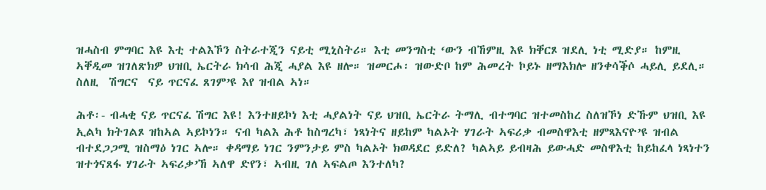ዝሓስብ ምግባር እዩ እቲ ተልእኾን ስትራተጂን ናይቲ ሚኒስትሪ። እቲ መንግስቲ ‘ውን ብኸምዚ እዩ ክቐርጾ ዝደሊ ነቲ ሚድያ። ከምዚ ኣቐዲመ ዝገለጽክዎ ህዝቢ ኤርትራ ክሳብ ሕጂ ሓያል እዩ ዘሎ። ዝመርሖ፡ ዝውድቦ ከም ሕመረት ኮይኑ ዘማእክሎ ዘንቀሳቕሶ ሓይሊ ይደሊ። ስለዚ  ሽግርና  ናይ ጥርናፈ ጸገም’ዩ እየ ዝብል ኣነ።

ሕቶ፡- ብሓቂ ናይ ጥርናፈ ሽግር እዩ! እንተዘይኮነ እቲ ሓያልነት ናይ ህዝቢ ኤርትራ ትማሊ ብተግባር ዝተመስከረ ስለዝኾነ ድኹም ህዝቢ እዩ ኢልካ ክትገልጾ ዝከኣል ኣይኮነን። ናብ ካልእ ሕቶ ከስግረካ፣ ነጻነትና ዘይከም ካልኦት ሃገራት ኣፍሪቃ ብመስዋእቲ ዘምጻእናዮ’ዩ ዝብል ብተደጋጋሚ ዝስማዕ ነገር ኣሎ። ቀዳማይ ነገር ንምንታይ ምስ ካልኦት ክወዳደር ይድለ? ካልኣይ ይብዛሕ ይውሓድ መስዋእቲ ከይከፈላ ነጻነተን ዝተጎናጸፋ ሃገራት ኣፍሪቃ’ኸ ኣለዋ ድየን፣ ኣብዚ ገለ ኣፍልጦ እንተለካ?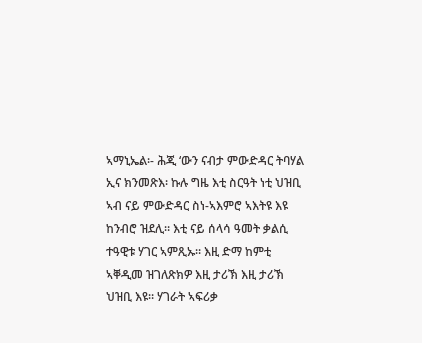ኣማኒኤል፡- ሕጂ ‘ውን ናብታ ምውድዳር ትባሃል ኢና ክንመጽእ፡ ኩሉ ግዜ እቲ ስርዓት ነቲ ህዝቢ ኣብ ናይ ምውድዳር ስነ-ኣእምሮ ኣእትዩ እዩ ከንብሮ ዝደሊ። እቲ ናይ ሰላሳ ዓመት ቃልሲ ተዓዊቱ ሃገር ኣምጺኡ። እዚ ድማ ከምቲ ኣቐዲመ ዝገለጽክዎ እዚ ታሪኽ እዚ ታሪኽ ህዝቢ እዩ። ሃገራት ኣፍሪቃ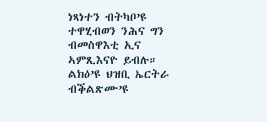ነጻነተን ብትካቦ’ዩ ተዋሂብወን ንሕና ግን ብመስዋእቲ ኢና ኣምጺእናዮ ይብሉ። ልክዕ’ዩ ህዝቢ ኤርትራ ብቕልጽሙ’ዩ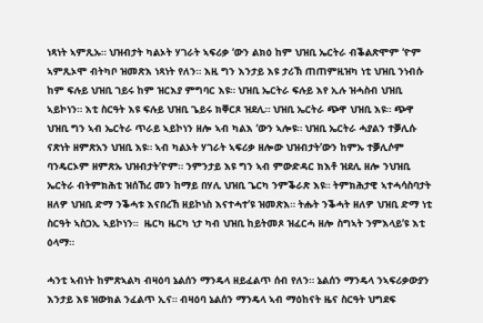ነጻነት ኣምጺኡ። ህዝብታት ካልኦት ሃገራት ኣፍሪቃ ‘ውን ልክዕ ከም ህዝቢ ኤርትራ ብቕልጽሞም ‘ዮም ኣምጺኦሞ ብትካቦ ዝመጽእ ነጻነት የለን። እዚ ግን እንታይ እዩ ታሪኽ ጠጠምዚዝካ ነቲ ህዝቢ ንነብሱ ከም ፍሉይ ህዝቢ ገይሩ ከም ዝርእያ ምግባር እዩ። ህዝቢ ኤርትራ ፍሉይ እየ ኢሉ ዝሓስብ ህዝቢ ኣይኮነን። እቲ ስርዓት እዩ ፍሉይ ህዝቢ ጌይሩ ክቐርጾ ዝደሊ። ህዝቢ ኤርትራ ጭዋ ህዝቢ እዩ። ጭዋ ህዝቢ ግን ኣብ ኤርትራ ጥራይ ኣይኮነን ዘሎ ኣብ ካልእ ‘ውን ኣሎዩ። ህዝቢ ኤርትራ ሓያልን ተቓሊሱ ናጽነት ዘምጽአን ህዝቢ እዩ። ኣብ ካልኦት ሃገራት ኣፍሪቃ ዘሎው ህዝብታት’ውን ከምኡ ተቓሊሶም ባንዴርኦም ዘምጽኡ ህዝብታት’ዮም። ንምንታይ እዩ ግን ኣብ ምውድዳር ክእቶ ዝደሊ ዘሎ ንህዝቢ ኤርትራ ብትምክሕቲ ዝሰኸረ መን ከማይ በሃሊ ህዝቢ ጌርካ ንምቕራጽ እዩ። ትምክሕታዊ ኣተሓሳስባታት ዘለዎ ህዝቢ ድማ ንቕሓቱ እናበረኸ ዘይኮነስ እናተሓተ’ዩ ዝመጽእ። ትሑት ንቕሓት ዘለዎ ህዝቢ ድማ ነቲ ስርዓት ኣስጋኢ ኣይኮነን።  ዜርካ ዜርካ ነታ ካብ ህዝቢ ከይትመጾ ዝፈርሓ ዘሎ ስግኣት ንምእላይ’ዩ እቲ ዕላማ።

ሓንቲ ኣብነት ከምጽኣልካ ብዛዕባ ኔልሰን ማንዴላ ዘይፈልጥ ሰብ የለን። ኔልሰን ማንዴላ ንኣፍሪቃውያን እንታይ እዩ ዝውክል ንፈልጥ ኢና። ብዛዕባ ኔልሰን ማንዴላ ኣብ ማዕከናት ዜና ስርዓት ህግደፍ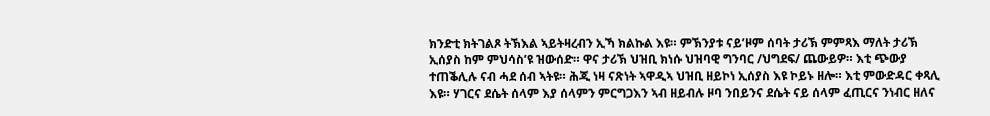ክንድቲ ክትገልጾ ትኽእል ኣይትዛረብን ኢኻ ክልኩል እዩ። ምኽንያቱ ናይ’ዞም ሰባት ታሪኽ ምምጻእ ማለት ታሪኽ ኢሰያስ ከም ምህሳስ’ዩ ዝውሰድ። ዋና ታሪኽ ህዝቢ ክነሱ ህዝባዊ ግንባር /ህግደፍ/ ጨውይዎ። እቲ ጭውያ ተጠቕሊሉ ናብ ሓደ ሰብ ኣትዩ። ሕጂ ነዛ ናጽነት ኣዋዲኣ ህዝቢ ዘይኮነ ኢሰያስ እዩ ኮይኑ ዘሎ። እቲ ምውድዳር ቀጻሊ እዩ። ሃገርና ደሴት ሰላም እያ ሰላምን ምርግጋእን ኣብ ዘይብሉ ዞባ ንበይንና ደሴት ናይ ሰላም ፈጢርና ንነብር ዘለና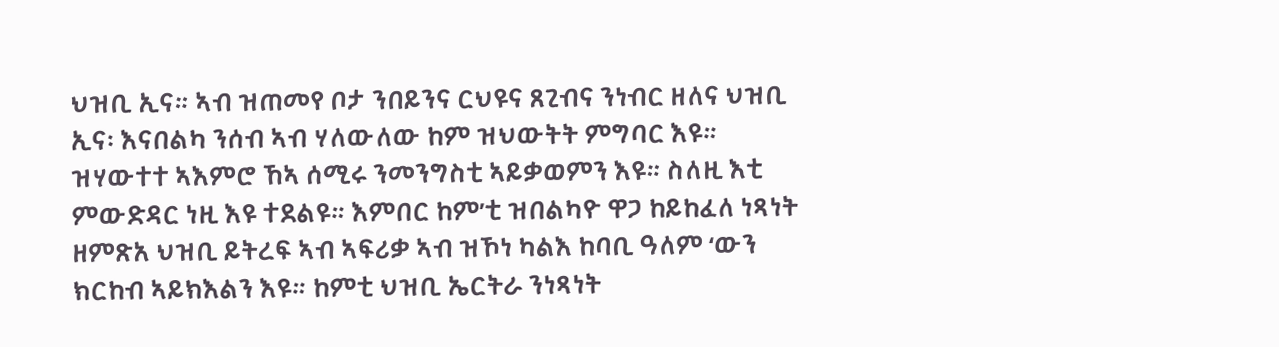ህዝቢ ኢና። ኣብ ዝጠመየ ቦታ ንበይንና ርህዩና ጸጊብና ንነብር ዘለና ህዝቢ ኢና፡ እናበልካ ንሰብ ኣብ ሃለውለው ከም ዝህውትት ምግባር እዩ። ዝሃውተተ ኣእምሮ ኸኣ ሰሚሩ ንመንግስቲ ኣይቃወምን እዩ። ስለዚ እቲ ምውድዳር ነዚ እዩ ተደልዩ። እምበር ከም’ቲ ዝበልካዮ ዋጋ ከይከፈለ ነጻነት ዘምጽአ ህዝቢ ይትረፍ ኣብ ኣፍሪቃ ኣብ ዝኾነ ካልእ ከባቢ ዓለም ‘ውን ክርከብ ኣይክእልን እዩ። ከምቲ ህዝቢ ኤርትራ ንነጻነት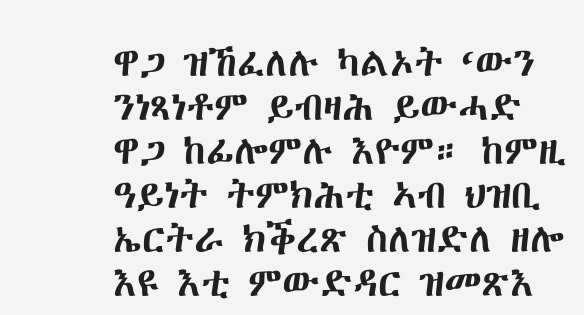ዋጋ ዝኸፈለሉ ካልኦት ‘ውን ንነጻነቶም ይብዛሕ ይውሓድ ዋጋ ከፊሎምሉ እዮም። ከምዚ ዓይነት ትምክሕቲ ኣብ ህዝቢ ኤርትራ ክቕረጽ ስለዝድለ ዘሎ እዩ እቲ ምውድዳር ዝመጽእ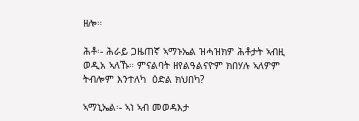ዘሎ።

ሕቶ፡- ሕራይ ጋዜጠኛ ኣማኑኤል ዝሓዝክዎ ሕቶታት ኣብዚ ወዲአ ኣለኹ። ምናልባት ዘየልዓልናዮም ክበሃሉ ኣለዎም ትብሎም እንተለካ  ዕድል ክህበካ?

ኣማኒኤል፡- ኣነ ኣብ መወዳእታ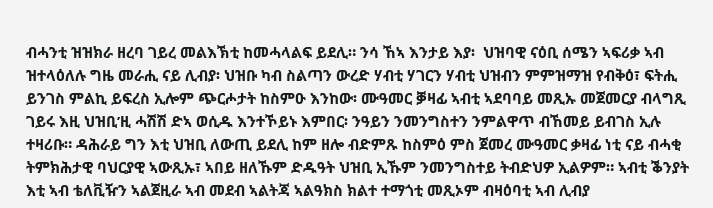ብሓንቲ ዝዝክራ ዘረባ ገይረ መልእኽቲ ከመሓላልፍ ይደሊ። ንሳ ኸኣ እንታይ እያ፡  ህዝባዊ ናዕቢ ሰሜን ኣፍሪቃ ኣብ ዝተላዕለሉ ግዜ መራሒ ናይ ሊብያ፡ ህዝቡ ካብ ስልጣን ውረድ ሃብቲ ሃገርን ሃብቲ ህዝብን ምምዝማዝ የብቅዕ፣ ፍትሒ ይንገስ ምልኪ ይፍረስ ኢሎም ጭርሖታት ከስምዑ እንከው፡ ሙዓመር ቓዛፊ ኣብቲ ኣደባባይ መጺኡ መጀመርያ ብላግጺ ገይሩ እዚ ህዝቢ’ዚ ሓሽሽ ድኣ ወሲዱ እንተኾይኑ እምበር፡ ንዓይን ንመንግስተን ንምልዋጥ ብኸመይ ይብገስ ኢሉ ተዛሪቡ። ዳሕራይ ግን እቲ ህዝቢ ለውጢ ይደሊ ከም ዘሎ ብድምጹ ከስምዕ ምስ ጀመረ ሙዓመር ቃዛፊ ነቲ ናይ ብሓቂ ትምክሕታዊ ባህርያዊ ኣውጺኡ፣ ኣበይ ዘለኹም ድዱዓት ህዝቢ ኢኹም ንመንግስተይ ትብድህዎ ኢልዎም። ኣብቲ ቕንያት እቲ ኣብ ቴለቪዥን ኣልጀዚራ ኣብ መደብ ኣልትጃ ኣልዓክስ ክልተ ተማጎቲ መጺኦም ብዛዕባቲ ኣብ ሊብያ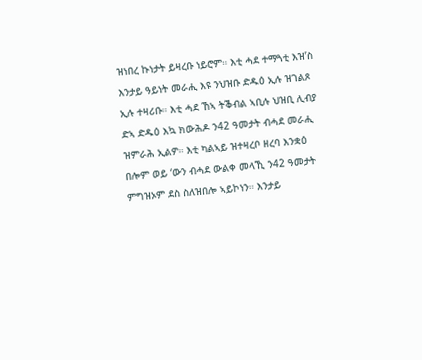ዝነበረ ኩነታት ይዛረቡ ነይሮም። እቲ ሓደ ተማጓቲ እዝ’ስ እንታይ ዓይነት መራሒ እዩ ንህዝቡ ድዱዕ ኢሉ ዝገልጾ ኢሉ ተዛሪቡ። እቲ ሓደ ኸኣ ትቕብል ኣቢሉ ህዝቢ ሊብያ ድኣ ድዱዕ እኳ ክውሕዶ ን42 ዓመታት ብሓደ መራሒ ዝምራሕ ኢልዎ። እቲ ካልኣይ ዝተዛረቦ ዘረባ እንቋዕ በሎም ወይ ‘ውን ብሓደ ውልቀ መላኺ ን42 ዓመታት ምግዝኦም ደስ ስለዝበሎ ኣይኮነን። እንታይ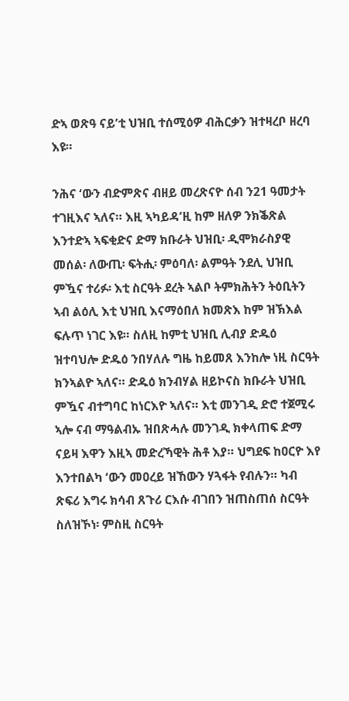ድኣ ወጽዓ ናይ’ቲ ህዝቢ ተሰሚዕዎ ብሕርቃን ዝተዛረቦ ዘረባ እዩ።

ንሕና ‘ውን ብድምጽና ብዘይ መረጽናዮ ሰብ ን21 ዓመታት ተገዚእና ኣለና። እዚ ኣካይዳ’ዚ ከም ዘለዎ ንክቕጽል እንተድኣ ኣፍቂድና ድማ ክቡራት ህዝቢ፡ ዲሞክራስያዊ መሰል፡ ለውጢ፡ ፍትሒ፡ ምዕባለ፡ ልምዓት ንደሊ ህዝቢ ምዃና ተሪፉ፡ እቲ ስርዓት ደረት ኣልቦ ትምክሕትን ትዕቢትን ኣብ ልዕሊ እቲ ህዝቢ እናማዕበለ ክመጽእ ከም ዝኽእል ፍሉጥ ነገር እዩ። ስለዚ ከምቲ ህዝቢ ሊብያ ድዱዕ ዝተባህሎ ድዱዕ ንበሃለሉ ግዜ ከይመጸ እንከሎ ነዚ ስርዓት ክንኣልዮ ኣለና። ድዱዕ ክንብሃል ዘይኮናስ ክቡራት ህዝቢ ምዃና ብተግባር ከነርእዮ ኣለና። እቲ መንገዲ ድሮ ተጀሚሩ ኣሎ ናብ ማዓልብኡ ዝበጽሓሉ መንገዲ ክቀላጠፍ ድማ ናይዛ እዋን እዚኣ መድረኻዊት ሕቶ እያ። ህግደፍ ከዐርዮ እየ እንተበልካ ‘ውን መዐረይ ዝኸውን ሃጓፋት የብሉን። ካብ ጽፍሪ እግሩ ክሳብ ጸጉሪ ርእሱ ብገበን ዝጠስጠሰ ስርዓት ስለዝኾነ፡ ምስዚ ስርዓት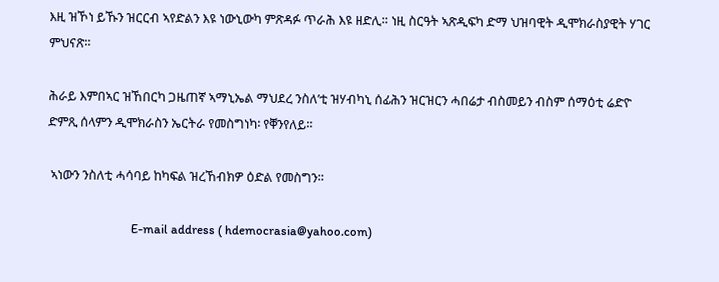እዚ ዝኾነ ይኹን ዝርርብ ኣየድልን እዩ ነውኒውካ ምጽዳፉ ጥራሕ እዩ ዘድሊ። ነዚ ስርዓት ኣጽዲፍካ ድማ ህዝባዊት ዲሞክራስያዊት ሃገር ምህናጽ።

ሕራይ እምበኣር ዝኸበርካ ጋዜጠኛ ኣማኒኤል ማህደረ ንስለ’ቲ ዝሃብካኒ ሰፊሕን ዝርዝርን ሓበሬታ ብስመይን ብስም ሰማዕቲ ሬድዮ ድምጺ ሰላምን ዲሞክራስን ኤርትራ የመስግነካ፡ የቐንየለይ።

 ኣነውን ንስለቲ ሓሳባይ ከካፍል ዝረኸብክዎ ዕድል የመስግን።

                            E-mail address ( hdemocrasia@yahoo.com)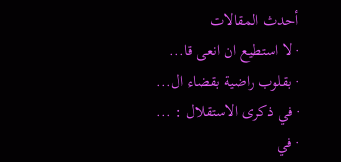أحدث المقالات
· لا استطيع ان انعى قا...
· بقلوب راضية بقضاء ال...
· في ذكرى الاستقلال : ...
· في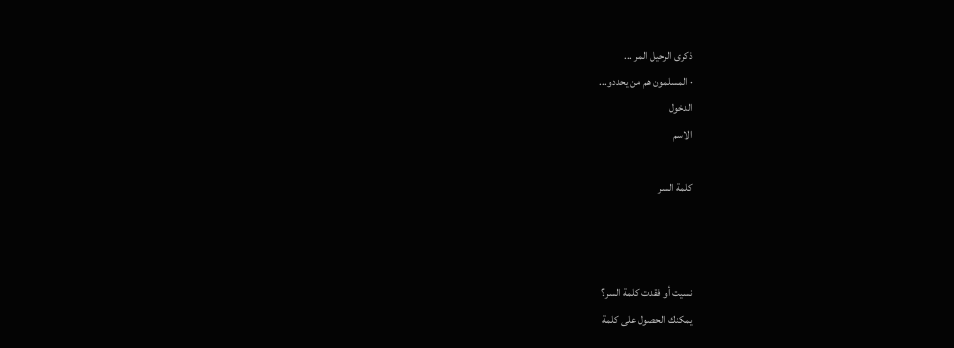ذكرى الرحيل المر ...
· المسلمون هم من يحددو...
الدخول
الاسم

كلمة السر



نسيت أو فقدت كلمة السر؟
يمكنك الحصول على كلمة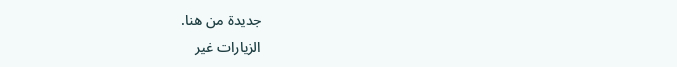جديدة من هنا.
الزيارات غير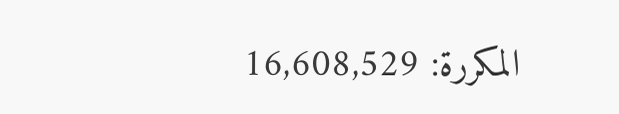المكررة: 16,608,529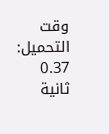وقت التحميل: 0.37 ثانية